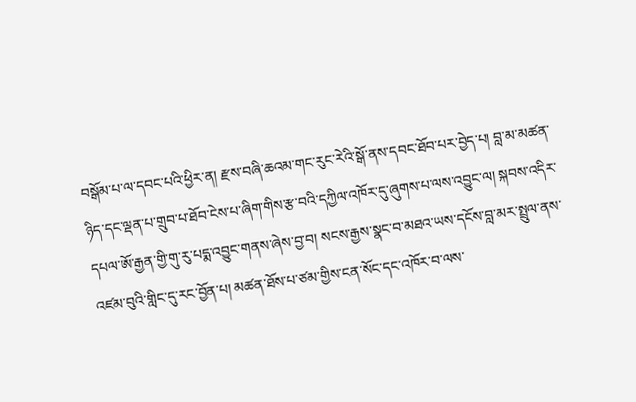བསྒོམ་པ་ལ་དབང་པའི་ཕྱིར་ན། རྫས་བཞི་ཆའམ་གང་རུང་རེའི་སྒོ་ནས་དབང་ཐོབ་པར་བྱེད་པ། བླ་མ་མཚན་ཉིད་དང་ལྡན་པ་གྲུབ་པ་ཐོབ་ངེས་པ་ཞིག་གིས་རྩ་བའི་དཀྱིལ་འཁོར་དུ་ཞུགས་པ་ལས་འབྱུང་ལ། སྐབས་འདིར་དཔལ་ཨོ་རྒྱན་གྱི་གུ་རུ་པདྨ་འབྱུང་གནས་ཞེས་བྱ་བ། སངས་རྒྱས་སྣང་བ་མཐའ་ཡས་དངོས་བླ་མར་སྤྲུལ་ནས་འཛམ་བུའི་གླིང་དུ་རང་བྱོན་པ། མཚན་ཐོས་པ་ཙམ་གྱིས་ངན་སོང་དང་འཁོར་བ་ལས་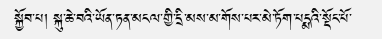སྐྱོབ་པ། སྐུ་ཆེ་བའི་ཡོན་ཏན་མངལ་གྱི་དྲི་མས་མ་གོས་པར་མེ་ཏོག་པདྨའི་སྡོང་པོ་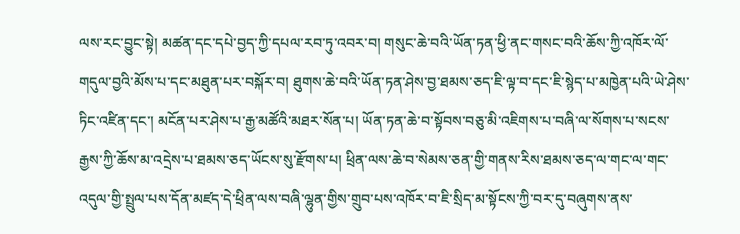ལས་རང་བྱུང་སྟེ། མཚན་དང་དཔེ་བྱད་ཀྱི་དཔལ་རབ་ཏུ་འབར་བ། གསུང་ཆེ་བའི་ཡོན་ཏན་ཕྱི་ནང་གསང་བའི་ཆོས་ཀྱི་འཁོར་ལོ་གདུལ་བྱའི་མོས་པ་དང་མཐུན་པར་བསྐོར་བ། ཐུགས་ཆེ་བའི་ཡོན་ཏན་ཤེས་བྱ་ཐམས་ཅད་ཇི་ལྟ་བ་དང་ཇི་སྙེད་པ་མཁྱེན་པའི་ཡེ་ཤེས་ཏིང་འཛིན་དང་། མངོན་པར་ཤེས་པ་རྒྱ་མཚོའི་མཐར་སོན་པ། ཡོན་ཏན་ཆེ་བ་སྟོབས་བཅུ་མི་འཇིགས་པ་བཞི་ལ་སོགས་པ་སངས་རྒྱས་ཀྱི་ཆོས་མ་འདྲེས་པ་ཐམས་ཅད་ཡོངས་སུ་རྫོགས་པ། ཕྲིན་ལས་ཆེ་བ་སེམས་ཅན་གྱི་གནས་རིས་ཐམས་ཅད་ལ་གང་ལ་གང་འདུལ་གྱི་སྤྲུལ་པས་དོན་མཛད་དེ་ཕྲིན་ལས་བཞི་ལྷུན་གྱིས་གྲུབ་པས་འཁོར་བ་ཇི་སྲིད་མ་སྟོངས་ཀྱི་བར་དུ་བཞུགས་ནས་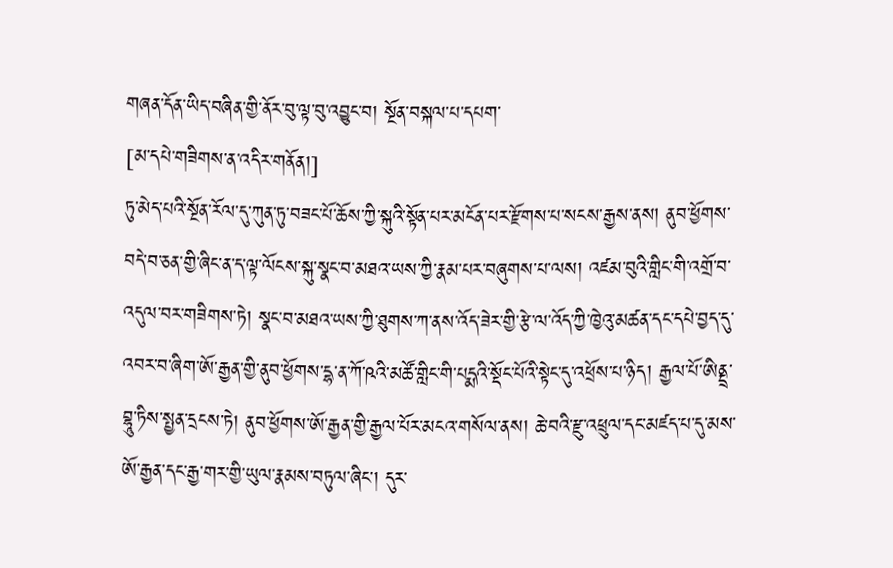གཞན་དོན་ཡིད་བཞིན་གྱི་ནོར་བུ་ལྟ་བུ་འབྱུང་བ། སྔོན་བསྐལ་པ་དཔག་
[མ་དཔེ་གཟིགས་ན་འདིར་གནོན།]
ཏུ་མེད་པའི་སྔོན་རོལ་དུ་ཀུན་ཏུ་བཟང་པོ་ཆོས་ཀྱི་སྐུའི་སྟོན་པར་མངོན་པར་རྫོགས་པ་སངས་རྒྱས་ནས། ནུབ་ཕྱོགས་བདེ་བ་ཅན་གྱི་ཞིང་ན་ད་ལྟ་ལོངས་སྐུ་སྣང་བ་མཐའ་ཡས་ཀྱི་རྣམ་པར་བཞུགས་པ་ལས། འཛམ་བུའི་གླིང་གི་འགྲོ་བ་འདུལ་བར་གཟིགས་ཏེ། སྣང་བ་མཐའ་ཡས་ཀྱི་ཐུགས་ཀ་ནས་འོད་ཟེར་གྱི་རྩེ་ལ་འོད་ཀྱི་ཁྱེའུ་མཚན་དང་དཔེ་བྱད་དུ་འབར་བ་ཞིག་ཨོ་རྒྱན་གྱི་ནུབ་ཕྱོགས་དྷ་ན་ཀོ་ཥའི་མཚོ་གླིང་གི་པདྨའི་སྡོང་པོའི་སྟེང་དུ་འཕྲོས་པ་ཉིད། རྒྱལ་པོ་ཨིནྡྲ་བྷཱུ་ཏིས་སྤྱན་དྲངས་ཏེ། ནུབ་ཕྱོགས་ཨོ་རྒྱན་གྱི་རྒྱལ་པོར་མངའ་གསོལ་ནས། ཆེ་བའི་རྫུ་འཕྲུལ་དང་མཛད་པ་དུ་མས་ཨོ་རྒྱན་དང་རྒྱ་གར་གྱི་ཡུལ་རྣམས་བཏུལ་ཞིང་། དུར་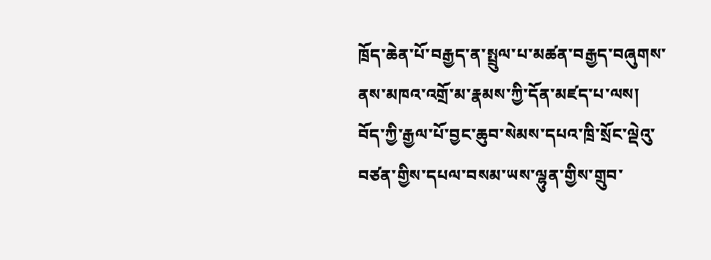ཁྲོད་ཆེན་པོ་བརྒྱད་ན་སྤྲུལ་པ་མཚན་བརྒྱད་བཞུགས་ནས་མཁའ་འགྲོ་མ་རྣམས་ཀྱི་དོན་མཛད་པ་ལས། བོད་ཀྱི་རྒྱལ་པོ་བྱང་ཆུབ་སེམས་དཔའ་ཁྲི་སྲོང་ལྡེའུ་བཙན་གྱིས་དཔལ་བསམ་ཡས་ལྷུན་གྱིས་གྲུབ་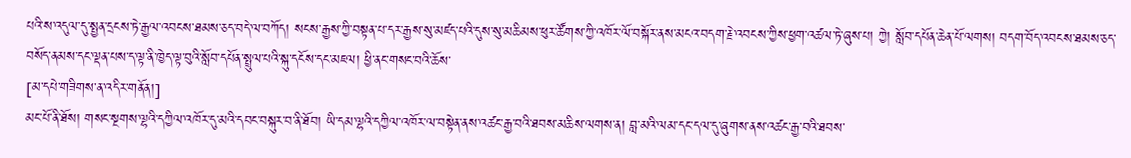པའི་ས་འདུལ་དུ་སྤྱན་དྲངས་ཏེ་རྒྱལ་འབངས་ཐམས་ཅད་བདེ་ལ་བཀོད། སངས་རྒྱས་ཀྱི་བསྟན་པ་དར་རྒྱས་སུ་མཛད་པའི་དུས་སུ་མཆིམས་ཕུར་ཚོགས་ཀྱི་འཁོར་ལོ་བསྐོར་ནས་མངའ་བདག་རྗེ་འབངས་ཀྱིས་ཕྱག་འཚལ་ཏེ་ཞུས་པ། ཀྱེ། སློབ་དཔོན་ཆེན་པོ་ལགས། བདག་བོད་འབངས་ཐམས་ཅད་བསོད་ནམས་དང་ལྡན་པས་ད་ལྟ་ནི་ཁྱེད་ལྟ་བུའི་སློབ་དཔོན་སྤྲུལ་པའི་སྐུ་དངོས་དང་མཇལ། ཕྱི་ནང་གསང་བའི་ཆོས་
[མ་དཔེ་གཟིགས་ན་འདིར་གནོན།]
མང་པོ་ནི་ཐོས། གསང་སྔགས་ལྷའི་དཀྱིལ་འཁོར་དུ་མའི་དབང་བསྐུར་བ་ནི་ཐོབ། ཡི་དམ་ལྷའི་དཀྱིལ་འཁོར་ལ་བསྟེན་ནས་འཚང་རྒྱ་བའི་ཐབས་མཆིས་ལགས་ན། བླ་མའི་ལམ་དང་དལ་དུ་ཞུགས་ནས་འཚང་རྒྱ་བའི་ཐབས་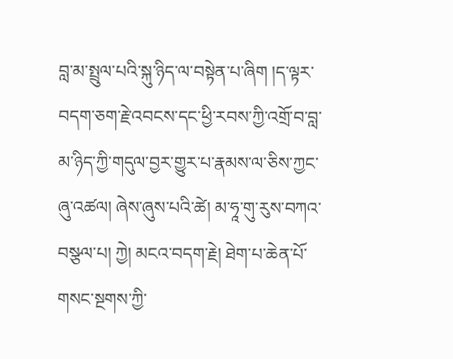བླ་མ་སྤྲུལ་པའི་སྐུ་ཉིད་ལ་བསྟེན་པ་ཞིག །ད་ལྟར་བདག་ཅག་རྗེ་འབངས་དང་ཕྱི་རབས་ཀྱི་འགྲོ་བ་བླ་མ་ཉིད་ཀྱི་གདུལ་བྱར་གྱུར་པ་རྣམས་ལ་ཅིས་ཀྱང་ཞུ་འཚལ། ཞེས་ཞུས་པའི་ཚེ། མ་ཧཱ་གུ་རུས་བཀའ་བསྩལ་པ། ཀྱེ། མངའ་བདག་རྗེ། ཐེག་པ་ཆེན་པོ་གསང་སྔགས་ཀྱི་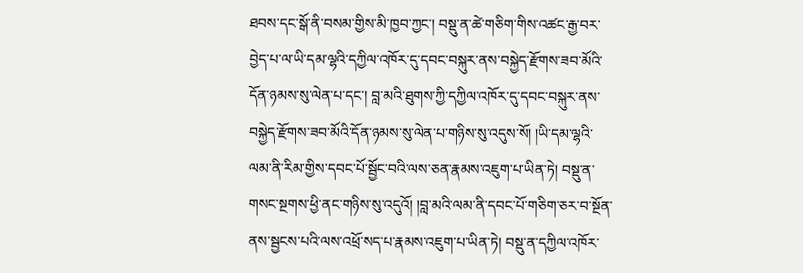ཐབས་དང་སྒོ་ནི་བསམ་གྱིས་མི་ཁྱབ་ཀྱང་། བསྡུ་ན་ཚེ་གཅིག་གིས་འཚང་རྒྱ་བར་བྱེད་པ་ལ་ཡི་དམ་ལྷའི་དཀྱིལ་འཁོར་དུ་དབང་བསྐུར་ནས་བསྐྱེད་རྫོགས་ཟབ་མོའི་དོན་ཉམས་སུ་ལེན་པ་དང་། བླ་མའི་ཐུགས་ཀྱི་དཀྱིལ་འཁོར་དུ་དབང་བསྐུར་ནས་བསྐྱེད་རྫོགས་ཟབ་མོའི་དོན་ཉམས་སུ་ལེན་པ་གཉིས་སུ་འདུས་སོ། །ཡི་དམ་ལྷའི་ལམ་ནི་རིམ་གྱིས་དབང་པོ་སྦྱོང་བའི་ལས་ཅན་རྣམས་འཇུག་པ་ཡིན་ཏེ། བསྡུ་ན་གསང་སྔགས་ཕྱི་ནང་གཉིས་སུ་འདུའོ། །བླ་མའི་ལམ་ནི་དབང་པོ་གཅིག་ཅར་བ་སྔོན་ནས་སྦྱངས་པའི་ལས་འཕྲོ་སད་པ་རྣམས་འཇུག་པ་ཡིན་ཏེ། བསྡུ་ན་དཀྱིལ་འཁོར་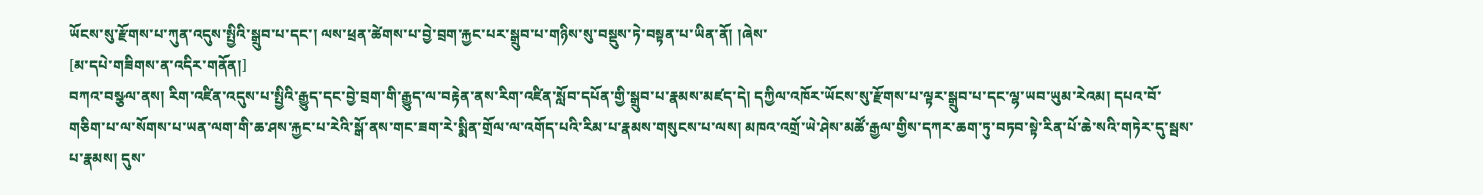ཡོངས་སུ་རྫོགས་པ་ཀུན་འདུས་སྤྱིའི་སྒྲུབ་པ་དང་། ལས་ཕྲན་ཚེགས་པ་བྱེ་བྲག་རྐྱང་པར་སྒྲུབ་པ་གཉིས་སུ་བསྡུས་ཏེ་བསྟན་པ་ཡིན་ནོ། །ཞེས་
[མ་དཔེ་གཟིགས་ན་འདིར་གནོན།]
བཀའ་བསྩལ་ནས། རིག་འཛིན་འདུས་པ་སྤྱིའི་རྒྱུད་དང་བྱེ་བྲག་གི་རྒྱུད་ལ་བརྟེན་ནས་རིག་འཛིན་སློབ་དཔོན་གྱི་སྒྲུབ་པ་རྣམས་མཛད་དེ། དཀྱིལ་འཁོར་ཡོངས་སུ་རྫོགས་པ་ལྟར་སྒྲུབ་པ་དང་ལྷ་ཡབ་ཡུམ་རེའམ། དཔའ་བོ་གཅིག་པ་ལ་སོགས་པ་ཡན་ལག་གི་ཆ་ཤས་རྐྱང་པ་རེའི་སྒོ་ནས་གང་ཟག་རེ་སྨིན་གྲོལ་ལ་འགོད་པའི་རིམ་པ་རྣམས་གསུངས་པ་ལས། མཁའ་འགྲོ་ཡེ་ཤེས་མཚོ་རྒྱལ་གྱིས་དཀར་ཆག་ཏུ་བཏབ་སྟེ་རིན་པོ་ཆེ་སའི་གཏེར་དུ་སྦས་པ་རྣམས། དུས་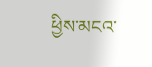ཕྱིས་མངའ་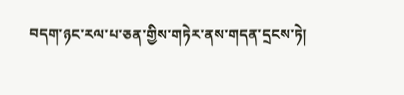བདག་ཉང་རལ་པ་ཅན་གྱིས་གཏེར་ནས་གདན་དྲངས་ཏེ།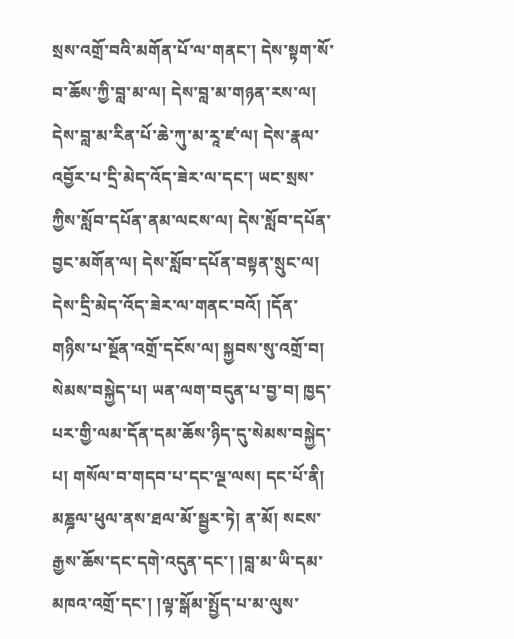སྲས་འགྲོ་བའི་མགོན་པོ་ལ་གནང་། དེས་སྟག་སོ་བ་ཆོས་ཀྱི་བླ་མ་ལ། དེས་བླ་མ་གཉན་རས་ལ། དེས་བླ་མ་རིན་པོ་ཆེ་ཀུ་མ་རཱ་ཛ་ལ། དེས་རྣལ་འབྱོར་པ་དྲི་མེད་འོད་ཟེར་ལ་དང་། ཡང་སྲས་ཀྱིས་སློབ་དཔོན་ནམ་ལངས་ལ། དེས་སློབ་དཔོན་བྱང་མགོན་ལ། དེས་སློབ་དཔོན་བསྟན་སྲུང་ལ། དེས་དྲི་མེད་འོད་ཟེར་ལ་གནང་བའོ། །དོན་གཉིས་པ་སྔོན་འགྲོ་དངོས་ལ། སྐྱབས་སུ་འགྲོ་བ། སེམས་བསྐྱེད་པ། ཡན་ལག་བདུན་པ་བྱ་བ། ཁྱད་པར་གྱི་ལམ་དོན་དམ་ཆོས་ཉིད་དུ་སེམས་བསྐྱེད་པ། གསོལ་བ་གདབ་པ་དང་ལྔ་ལས། དང་པོ་ནི། མཎྜལ་ཕུལ་ནས་ཐལ་མོ་སྦྱར་ཏེ། ན་མོ། སངས་རྒྱས་ཆོས་དང་དགེ་འདུན་དང་། །བླ་མ་ཡི་དམ་མཁའ་འགྲོ་དང་། །ལྟ་སྒོམ་སྤྱོད་པ་མ་ལུས་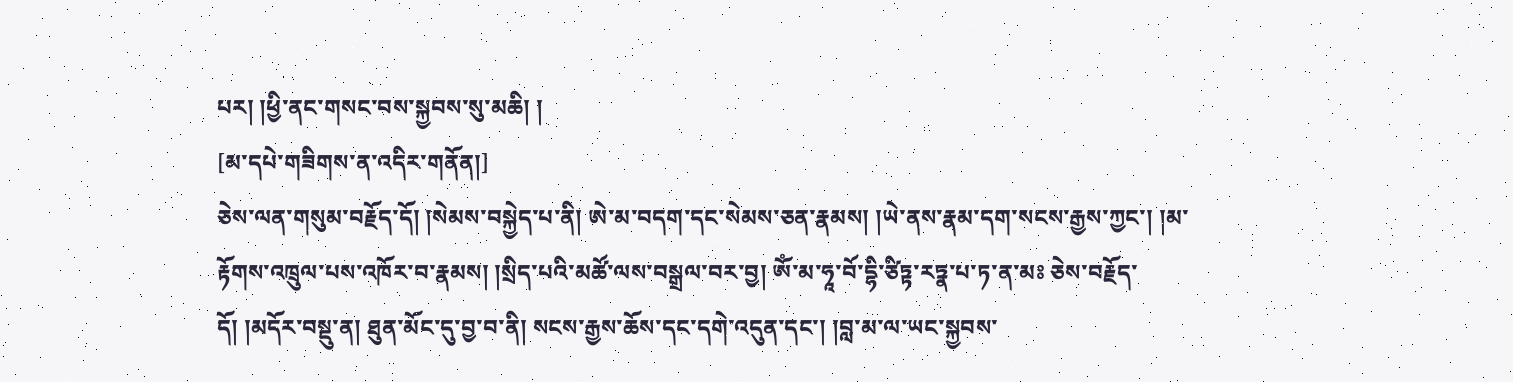པར། །ཕྱི་ནང་གསང་བས་སྐྱབས་སུ་མཆི། །
[མ་དཔེ་གཟིགས་ན་འདིར་གནོན།]
ཅེས་ལན་གསུམ་བརྗོད་དོ། །སེམས་བསྐྱེད་པ་ནི། ཨེ་མ་བདག་དང་སེམས་ཅན་རྣམས། །ཡེ་ནས་རྣམ་དག་སངས་རྒྱས་ཀྱང་། །མ་རྟོགས་འཁྲུལ་པས་འཁོར་བ་རྣམས། །སྲིད་པའི་མཚོ་ལས་བསྒྲལ་བར་བྱ། ཨོཾ་མ་ཧཱ་བོ་དྷི་ཙིཏྟ་རཏྣ་པ་ཏ་ན་མཿ ཅེས་བརྗོད་དོ། །མདོར་བསྡུ་ན། ཐུན་མོང་དུ་བྱ་བ་ནི། སངས་རྒྱས་ཆོས་དང་དགེ་འདུན་དང་། །བླ་མ་ལ་ཡང་སྐྱབས་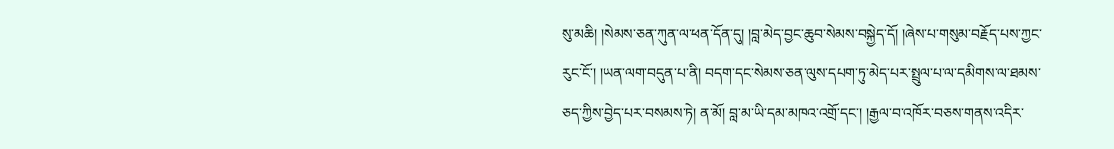སུ་མཆི། །སེམས་ཅན་ཀུན་ལ་ཕན་དོན་དུ། །བླ་མེད་བྱང་ཆུབ་སེམས་བསྐྱེད་དོ། །ཞེས་པ་གསུམ་བརྗོད་པས་ཀྱང་རུང་ངོ་། །ཡན་ལག་བདུན་པ་ནི། བདག་དང་སེམས་ཅན་ལུས་དཔག་ཏུ་མེད་པར་སྤྲུལ་པ་ལ་དམིགས་ལ་ཐམས་ཅད་ཀྱིས་བྱེད་པར་བསམས་ཏེ། ན་མོ། བླ་མ་ཡི་དམ་མཁའ་འགྲོ་དང་། །རྒྱལ་བ་འཁོར་བཅས་གནས་འདིར་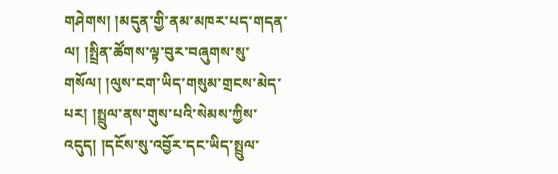གཤེགས། །མདུན་གྱི་ནམ་མཁར་པད་གདན་ལ། །སྤྲིན་ཚོགས་ལྟ་བུར་བཞུགས་སུ་གསོལ། །ལུས་ངག་ཡིད་གསུམ་གྲངས་མེད་པར། །སྤྲུལ་ནས་གུས་པའི་སེམས་ཀྱིས་འདུད། །དངོས་སུ་འབྱོར་དང་ཡིད་སྤྲུལ་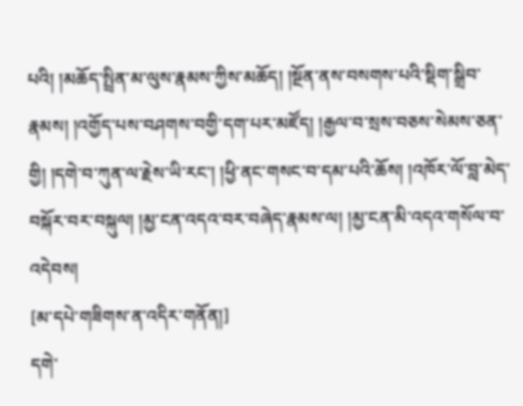པའི། །མཆོད་སྤྲིན་མ་ལུས་རྣམས་ཀྱིས་མཆོད། །སྔོན་ནས་བསགས་པའི་སྡིག་སྒྲིབ་རྣམས། །འགྱོད་པས་བཤགས་བགྱི་དག་པར་མཛོད། །རྒྱལ་བ་སྲས་བཅས་སེམས་ཅན་གྱི། །དགེ་བ་ཀུན་ལ་རྗེས་ཡི་རང་། །ཕྱི་ནང་གསང་བ་དམ་པའི་ཆོས། །འཁོར་ལོ་བླ་མེད་བསྐོར་བར་བསྐུལ། །མྱ་ངན་འདའ་བར་བཞེད་རྣམས་ལ། །མྱ་ངན་མི་འདའ་གསོལ་བ་འདེབས།
[མ་དཔེ་གཟིགས་ན་འདིར་གནོན།]
དགེ་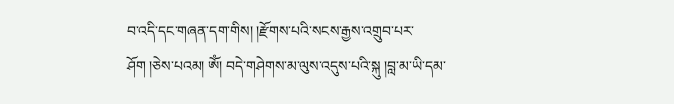བ་འདི་དང་གཞན་དག་གིས། །རྫོགས་པའི་སངས་རྒྱས་འགྲུབ་པར་ཤོག །ཅེས་པའམ། ཨོཾ། བདེ་གཤེགས་མ་ལུས་འདུས་པའི་སྐུ །བླ་མ་ཡི་དམ་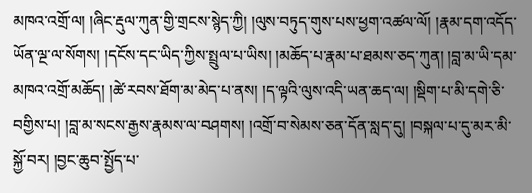མཁའ་འགྲོ་ལ། །ཞིང་རྡུལ་ཀུན་གྱི་གྲངས་སྙེད་ཀྱི། །ལུས་བཏུད་གུས་པས་ཕྱག་འཚལ་ལོ། །རྣམ་དག་འདོད་ཡོན་ལྔ་ལ་སོགས། །དངོས་དང་ཡིད་ཀྱིས་སྤྲུལ་པ་ཡིས། །མཆོད་པ་རྣམ་པ་ཐམས་ཅད་ཀུན། །བླ་མ་ཡི་དམ་མཁའ་འགྲོ་མཆོད། །ཚེ་རབས་ཐོག་མ་མེད་པ་ནས། །ད་ལྟའི་ལུས་འདི་ཡན་ཆད་ལ། །སྡིག་པ་མི་དགེ་ཅི་བགྱིས་པ། །བླ་མ་སངས་རྒྱས་རྣམས་ལ་བཤགས། །འགྲོ་བ་སེམས་ཅན་དོན་སླད་དུ། །བསྐལ་པ་དུ་མར་མི་སྐྱོ་བར། །བྱང་ཆུབ་སྤྱོད་པ་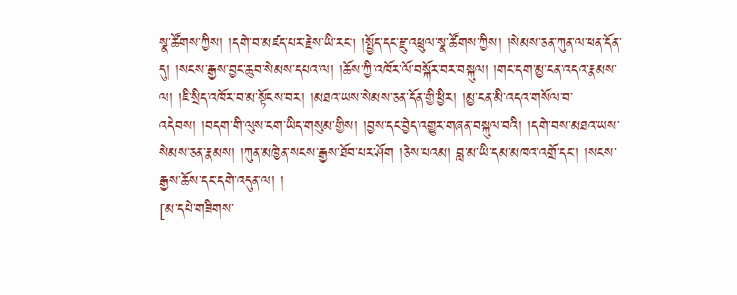སྣ་ཚོགས་ཀྱིས། །དགེ་བ་མཛད་པར་རྗེས་ཡི་རང། །སྤྱོད་དང་རྫུ་འཕྲུལ་སྣ་ཚོགས་ཀྱིས། །སེམས་ཅན་ཀུན་ལ་ཕན་དོན་དུ། །སངས་རྒྱས་བྱང་ཆུབ་སེམས་དཔའ་ལ། །ཆོས་ཀྱི་འཁོར་ལོ་བསྐོར་བར་བསྐུལ། །གང་དག་མྱ་ངན་འདའ་རྣམས་ལ། །ཇི་སྲིད་འཁོར་བ་མ་སྟོངས་བར། །མཐའ་ཡས་སེམས་ཅན་དོན་གྱི་ཕྱིར། །མྱ་ངན་མི་འདའ་གསོལ་བ་འདེབས། །བདག་གི་ལུས་ངག་ཡིད་གསུམ་གྱིས། །བྱས་དང་བྱེད་འགྱུར་གཞན་བསྐུལ་བའི། །དགེ་བས་མཐའ་ཡས་སེམས་ཅན་རྣམས། །ཀུན་མཁྱེན་སངས་རྒྱས་ཐོབ་པར་ཤོག །ཅེས་པའམ། བླ་མ་ཡི་དམ་མཁའ་འགྲོ་དང་། །སངས་རྒྱས་ཆོས་དང་དགེ་འདུན་ལ། །
[མ་དཔེ་གཟིགས་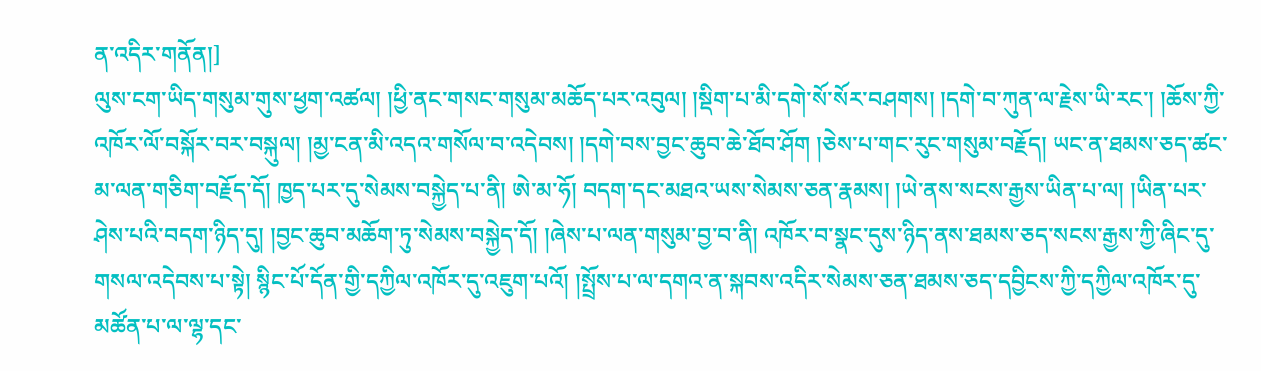ན་འདིར་གནོན།]
ལུས་ངག་ཡིད་གསུམ་གུས་ཕྱག་འཚལ། །ཕྱི་ནང་གསང་གསུམ་མཆོད་པར་འབུལ། །སྡིག་པ་མི་དགེ་སོ་སོར་བཤགས། །དགེ་བ་ཀུན་ལ་རྗེས་ཡི་རང་། །ཆོས་ཀྱི་འཁོར་ལོ་བསྐོར་བར་བསྐུལ། །མྱ་ངན་མི་འདའ་གསོལ་བ་འདེབས། །དགེ་བས་བྱང་ཆུབ་ཆེ་ཐོབ་ཤོག །ཅེས་པ་གང་རུང་གསུམ་བརྗོད། ཡང་ན་ཐམས་ཅད་ཚང་མ་ལན་གཅིག་བརྗོད་དོ། ཁྱད་པར་དུ་སེམས་བསྐྱེད་པ་ནི། ཨེ་མ་ཧོ། བདག་དང་མཐའ་ཡས་སེམས་ཅན་རྣམས། །ཡེ་ནས་སངས་རྒྱས་ཡིན་པ་ལ། །ཡིན་པར་ཤེས་པའི་བདག་ཉིད་དུ། །བྱང་ཆུབ་མཆོག་ཏུ་སེམས་བསྐྱེད་དོ། །ཞེས་པ་ལན་གསུམ་བྱ་བ་ནི། འཁོར་བ་སྣང་དུས་ཉིད་ནས་ཐམས་ཅད་སངས་རྒྱས་ཀྱི་ཞིང་དུ་གསལ་འདེབས་པ་སྟེ། སྙིང་པོ་དོན་གྱི་དཀྱིལ་འཁོར་དུ་འཇུག་པའོ། །སྤྲོས་པ་ལ་དགའ་ན་སྐབས་འདིར་སེམས་ཅན་ཐམས་ཅད་དབྱིངས་ཀྱི་དཀྱིལ་འཁོར་དུ་མཚོན་པ་ལ་ལྷ་དང་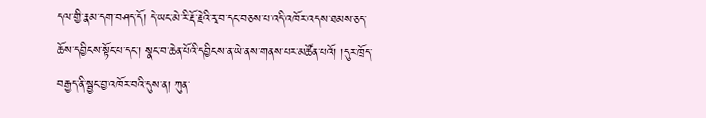དལ་གྱི་རྣམ་དག་བཤད་དོ། དེ་ཡང་མེ་རི་རྡོ་རྗེའི་རྭ་བ་དང་བཅས་པ་འདི་འཁོར་འདས་ཐམས་ཅད་ཆོས་དབྱིངས་སྟོང་པ་དང་། སྣང་བ་ཆེན་པོའི་དབྱིངས་ན་ཡེ་ནས་གནས་པར་མཚོན་པའོ། །དུར་ཁྲོད་བརྒྱད་ནི་སྦྱང་བྱ་འཁོར་བའི་དུས་ན། ཀུན་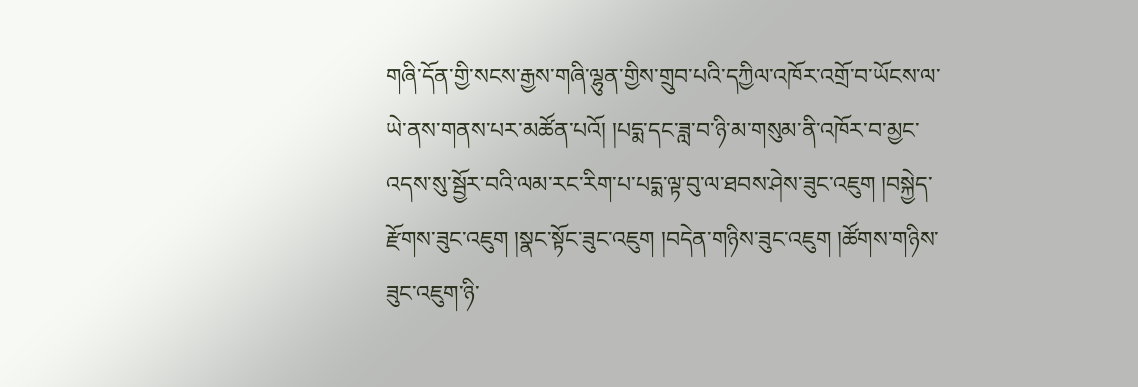གཞི་དོན་གྱི་སངས་རྒྱས་གཞི་ལྷུན་གྱིས་གྲུབ་པའི་དཀྱིལ་འཁོར་འགྲོ་བ་ཡོངས་ལ་ཡེ་ནས་གནས་པར་མཚོན་པའོ། །པདྨ་དང་ཟླ་བ་ཉི་མ་གསུམ་ནི་འཁོར་བ་མྱང་འདས་སུ་སྦྱོར་བའི་ལམ་རང་རིག་པ་པདྨ་ལྟ་བུ་ལ་ཐབས་ཤེས་ཟུང་འཇུག །བསྐྱེད་རྫོགས་ཟུང་འཇུག །སྣང་སྟོང་ཟུང་འཇུག །བདེན་གཉིས་ཟུང་འཇུག །ཚོགས་གཉིས་ཟུང་འཇུག་ཉི་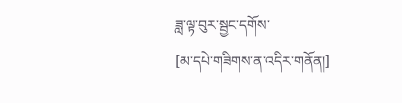ཟླ་ལྟ་བུར་སྦྱང་དགོས་
[མ་དཔེ་གཟིགས་ན་འདིར་གནོན།]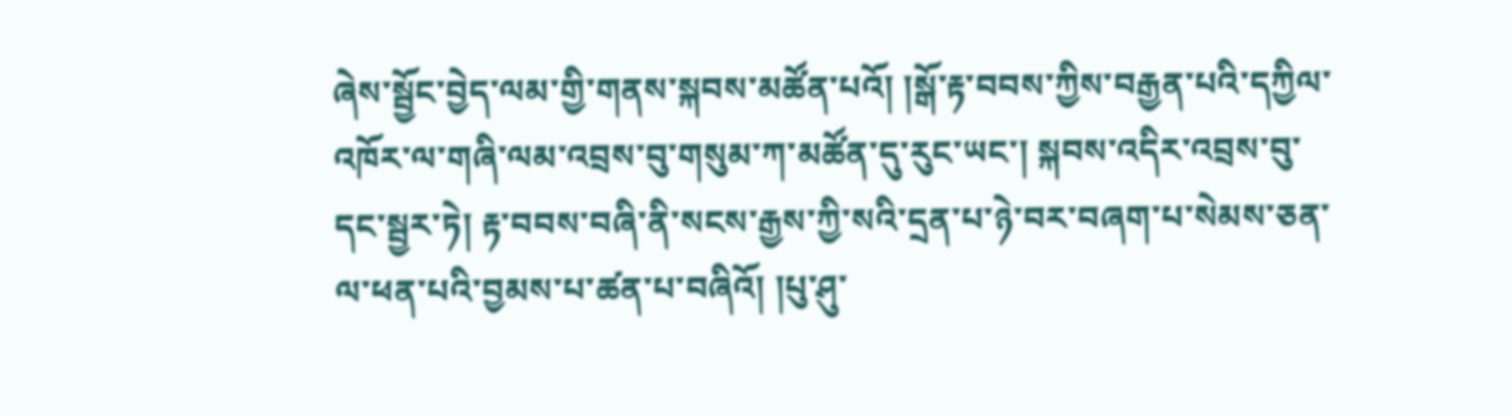ཞེས་སྦྱོང་བྱེད་ལམ་གྱི་གནས་སྐབས་མཚོན་པའོ། །སྒོ་རྟ་བབས་ཀྱིས་བརྒྱན་པའི་དཀྱིལ་འཁོར་ལ་གཞི་ལམ་འབྲས་བུ་གསུམ་ཀ་མཚོན་དུ་རུང་ཡང་། སྐབས་འདིར་འབྲས་བུ་དང་སྦྱར་ཏེ། རྟ་བབས་བཞི་ནི་སངས་རྒྱས་ཀྱི་སའི་དྲན་པ་ཉེ་བར་བཞག་པ་སེམས་ཅན་ལ་ཕན་པའི་བྱམས་པ་ཚན་པ་བཞིའོ། །པུ་ཤུ་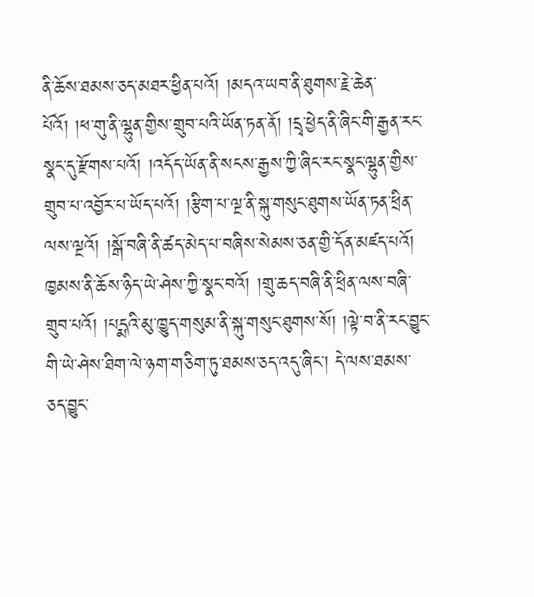ནི་ཆོས་ཐམས་ཅད་མཐར་ཕྱིན་པའོ། །མདའ་ཡབ་ནི་ཐུགས་རྗེ་ཆེན་པོའོ། །ཕ་གུ་ནི་ལྷུན་གྱིས་གྲུབ་པའི་ཡོན་ཏན་ནོ། །དྲྭ་ཕྱེད་ནི་ཞིང་གི་རྒྱན་རང་སྣང་དུ་རྫོགས་པའོ། །འདོད་ཡོན་ནི་སངས་རྒྱས་ཀྱི་ཞིང་རང་སྣང་ལྷུན་གྱིས་གྲུབ་པ་འབྱོར་པ་ཡོད་པའོ། །རྩིག་པ་ལྔ་ནི་སྐུ་གསུང་ཐུགས་ཡོན་ཏན་ཕྲིན་ལས་ལྔའོ། །སྒོ་བཞི་ནི་ཚད་མེད་པ་བཞིས་སེམས་ཅན་གྱི་དོན་མཛད་པའོ། ཁྱམས་ནི་ཆོས་ཉིད་ཡེ་ཤེས་ཀྱི་སྣང་བའོ། །གྲུ་ཆད་བཞི་ནི་ཕྲིན་ལས་བཞི་གྲུབ་པའོ། །པདྨའི་མུ་ཁྱུད་གསུམ་ནི་སྐུ་གསུང་ཐུགས་སོ། །ལྟེ་བ་ནི་རང་བྱུང་གི་ཡེ་ཤེས་ཐིག་ལེ་ཉག་གཅིག་ཏུ་ཐམས་ཅད་འདུ་ཞིང་། དེ་ལས་ཐམས་ཅད་བྱུང་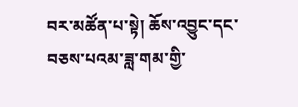བར་མཚོན་པ་སྟེ། ཆོས་འབྱུང་དང་བཅས་པའམ་ཟླ་གམ་གྱི་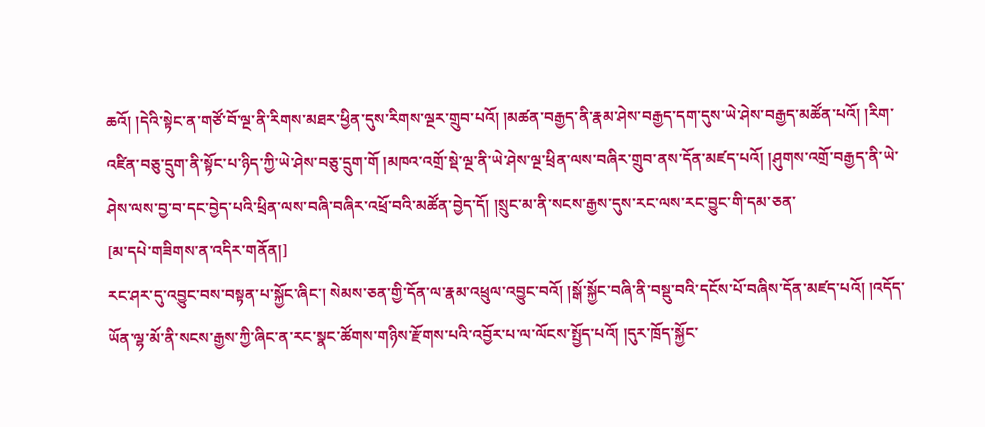ཆའོ། །དེའི་སྟེང་ན་གཙོ་བོ་ལྔ་ནི་རིགས་མཐར་ཕྱིན་དུས་རིགས་ལྔར་གྲུབ་པའོ། །མཚན་བརྒྱད་ནི་རྣམ་ཤེས་བརྒྱད་དག་དུས་ཡེ་ཤེས་བརྒྱད་མཚོན་པའོ། །རིག་འཛིན་བཅུ་དྲུག་ནི་སྟོང་པ་ཉིད་ཀྱི་ཡེ་ཤེས་བཅུ་དྲུག་གོ །མཁའ་འགྲོ་སྡེ་ལྔ་ནི་ཡེ་ཤེས་ལྔ་ཕྲིན་ལས་བཞིར་གྲུབ་ནས་དོན་མཛད་པའོ། །ཤུགས་འགྲོ་བརྒྱད་ནི་ཡེ་ཤེས་ལས་བྱ་བ་དང་བྱེད་པའི་ཕྲིན་ལས་བཞི་བཞིར་འཕྲོ་བའི་མཚོན་བྱེད་དོ། །སྲུང་མ་ནི་སངས་རྒྱས་དུས་རང་ལས་རང་བྱུང་གི་དམ་ཅན་
[མ་དཔེ་གཟིགས་ན་འདིར་གནོན།]
རང་ཤར་དུ་འབྱུང་བས་བསྟན་པ་སྐྱོང་ཞིང་། སེམས་ཅན་གྱི་དོན་ལ་རྣམ་འཕྲུལ་འབྱུང་བའོ། །སྒོ་སྐྱོང་བཞི་ནི་བསྡུ་བའི་དངོས་པོ་བཞིས་དོན་མཛད་པའོ། །འདོད་ཡོན་ལྷ་མོ་ནི་སངས་རྒྱས་ཀྱི་ཞིང་ན་རང་སྣང་ཚོགས་གཉིས་རྫོགས་པའི་འབྱོར་པ་ལ་ལོངས་སྤྱོད་པའོ། །དུར་ཁྲོད་སྐྱོང་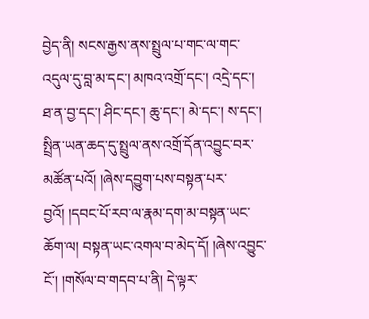བྱེད་ནི། སངས་རྒྱས་ནས་སྤྲུལ་པ་གང་ལ་གང་འདུལ་དུ་བླ་མ་དང་། མཁའ་འགྲོ་དང་། འདྲེ་དང་། ཐ་ན་བྱ་དང་། ཤིང་དང་། ཆུ་དང་། མེ་དང་། ས་དང་། སྤྲིན་ཡན་ཆད་དུ་སྤྲུལ་ནས་འགྲོ་དོན་འབྱུང་བར་མཚོན་པའོ། །ཞེས་དབྱུག་པས་བསྟན་པར་བྱའོ། །དབང་པོ་རབ་ལ་རྣམ་དག་མ་བསྟན་ཡང་ཆོག་ལ། བསྟན་ཡང་འགལ་བ་མེད་དོ། །ཞེས་འབྱུང་ངོ་། །གསོལ་བ་གདབ་པ་ནི། དེ་ལྟར་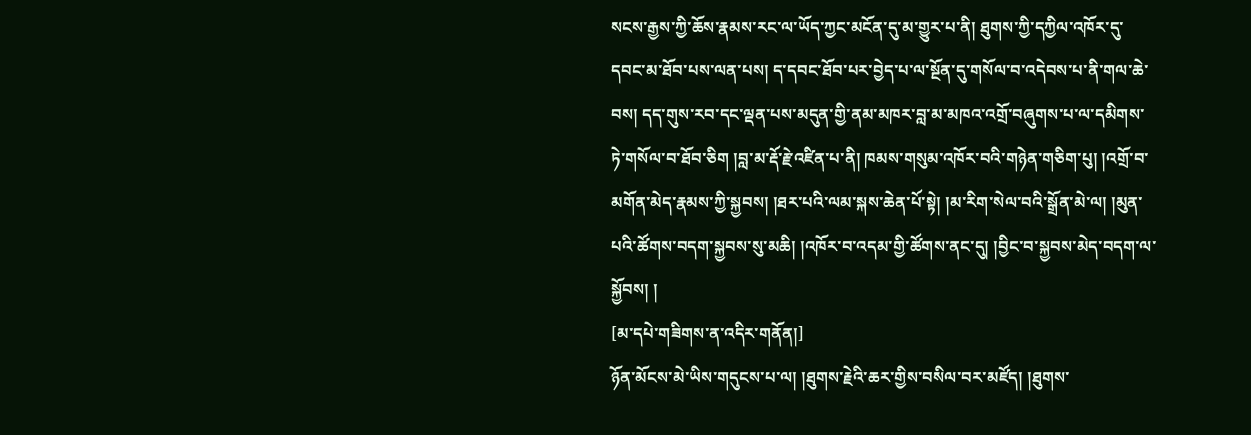སངས་རྒྱས་ཀྱི་ཆོས་རྣམས་རང་ལ་ཡོད་ཀྱང་མངོན་དུ་མ་གྱུར་པ་ནི། ཐུགས་ཀྱི་དཀྱིལ་འཁོར་དུ་དབང་མ་ཐོབ་པས་ལན་པས། ད་དབང་ཐོབ་པར་བྱེད་པ་ལ་སྔོན་དུ་གསོལ་བ་འདེབས་པ་ནི་གལ་ཆེ་བས། དད་གུས་རབ་དང་ལྡན་པས་མདུན་གྱི་ནམ་མཁར་བླ་མ་མཁའ་འགྲོ་བཞུགས་པ་ལ་དམིགས་ཏེ་གསོལ་བ་ཐོབ་ཅིག །བླ་མ་རྡོ་རྗེ་འཛིན་པ་ནི། ཁམས་གསུམ་འཁོར་བའི་གཉེན་གཅིག་པུ། །འགྲོ་བ་མགོན་མེད་རྣམས་ཀྱི་སྐྱབས། །ཐར་པའི་ལམ་སྐས་ཆེན་པོ་སྟེ། །མ་རིག་སེལ་བའི་སྒྲོན་མེ་ལ། །མུན་པའི་ཚོགས་བདག་སྐྱབས་སུ་མཆི། །འཁོར་བ་འདམ་གྱི་ཚོགས་ནང་དུ། །བྱིང་བ་སྐྱབས་མེད་བདག་ལ་སྐྱོབས། །
[མ་དཔེ་གཟིགས་ན་འདིར་གནོན།]
ཉོན་མོངས་མེ་ཡིས་གདུངས་པ་ལ། །ཐུགས་རྗེའི་ཆར་གྱིས་བསིལ་བར་མཛོད། །ཐུགས་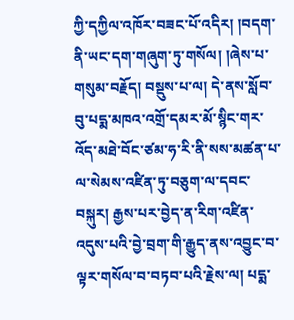ཀྱི་དཀྱིལ་འཁོར་བཟང་པོ་འདིར། །བདག་ནི་ཡང་དག་གཞུག་ཏུ་གསོལ། །ཞེས་པ་གསུམ་བརྗོད། བསྡུས་པ་ལ། དེ་ནས་སློབ་བུ་པདྨ་མཁའ་འགྲོ་དམར་མོ་སྙིང་གར་འོད་མཐེ་བོང་ཙམ་ཧ་རི་ནི་སས་མཚན་པ་ལ་སེམས་འཛིན་ཏུ་བཅུག་ལ་དབང་བསྐུར། རྒྱས་པར་བྱེད་ན་རིག་འཛིན་འདུས་པའི་བྱེ་བྲག་གི་རྒྱུད་ནས་འབྱུང་བ་ལྟར་གསོལ་བ་བཏབ་པའི་རྗེས་ལ། པདྨ་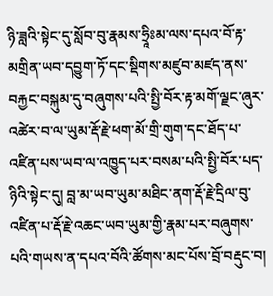ཉི་ཟླའི་སྟེང་དུ་སློབ་བུ་རྣམས་ཧྲཱིཿམ་ལས་དཔའ་བོ་རྟ་མགྲིན་ཡབ་དབྱུག་ཏོ་དང་སྡིགས་མཛུབ་མཛད་ནས་བརྐྱང་བསྐུམ་དུ་བཞུགས་པའི་སྤྱི་བོར་རྟ་མགོ་ལྗང་ཞུར་འཚེར་བ་ལ་ཡུམ་རྡོ་རྗེ་ཕག་མོ་གྲི་གུག་དང་ཐོད་པ་འཛིན་པས་ཡབ་ལ་འཁྱུད་པར་བསམ་པའི་སྤྱི་བོར་པད་ཉིའི་སྟེང་དུ། བླ་མ་ཡབ་ཡུམ་མཐིང་ནག་རྡོ་རྗེ་དྲིལ་བུ་འཛིན་པ་རྡོ་རྗེ་འཆང་ཡབ་ཡུམ་གྱི་རྣམ་པར་བཞུགས་པའི་གཡས་ན་དཔའ་བོའི་ཚོགས་མང་པོས་བྲོ་བརྡུང་བ།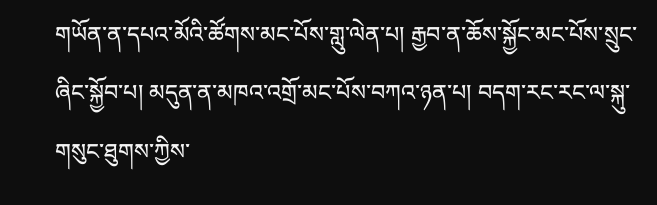གཡོན་ན་དཔའ་མོའི་ཚོགས་མང་པོས་གླུ་ལེན་པ། རྒྱབ་ན་ཆོས་སྐྱོང་མང་པོས་སྲུང་ཞིང་སྐྱོབ་པ། མདུན་ན་མཁའ་འགྲོ་མང་པོས་བཀའ་ཉན་པ། བདག་རང་རང་ལ་སྐུ་གསུང་ཐུགས་ཀྱིས་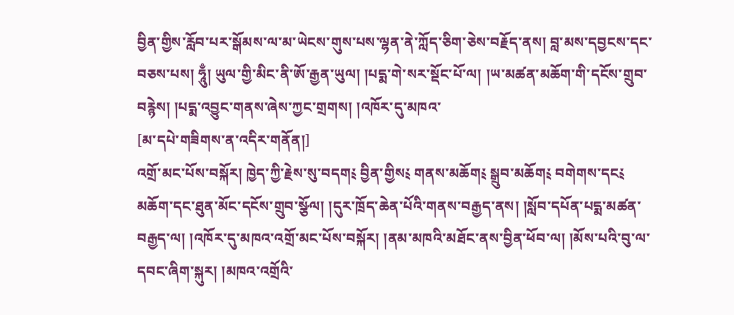བྱིན་གྱིས་རློབ་པར་སྒོམས་ལ་མ་ཡེངས་གུས་པས་ལྷན་ནེ་ཀློད་ཅིག་ཅེས་བརྗོད་ནས། བླ་མས་དབྱངས་དང་བཅས་པས། ཧཱུྃ། ཡུལ་གྱི་མིང་ནི་ཨོ་རྒྱན་ཡུལ། །པདྨ་གེ་སར་སྡོང་པོ་ལ། །ཡ་མཚན་མཆོག་གི་དངོས་གྲུབ་བརྙེས། །པདྨ་འབྱུང་གནས་ཞེས་ཀྱང་གྲགས། །འཁོར་དུ་མཁའ་
[མ་དཔེ་གཟིགས་ན་འདིར་གནོན།]
འགྲོ་མང་པོས་བསྐོར། ཁྱེད་ཀྱི་རྗེས་སུ་བདག༴ བྱིན་གྱིས༴ གནས་མཆོག༴ སྒྲུབ་མཆོག༴ བགེགས་དང༴ མཆོག་དང་ཐུན་མོང་དངོས་གྲུབ་སྩོལ། །དུར་ཁྲོད་ཆེན་པོའི་གནས་བརྒྱད་ནས། །སློབ་དཔོན་པདྨ་མཚན་བརྒྱད་ལ། །འཁོར་དུ་མཁའ་འགྲོ་མང་པོས་བསྐོར། །ནམ་མཁའི་མཐོང་ནས་བྱིན་ཕོབ་ལ། །མོས་པའི་བུ་ལ་དབང་ཞིག་སྐུར། །མཁའ་འགྲོའི་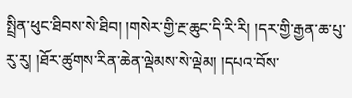སྤྲིན་ཕུང་ཐིབས་སེ་ཐིབ། །གསེར་གྱི་རྔ་ཆུང་དི་རི་རི། །དར་གྱི་རྒྱན་ཆ་པུ་རུ་རུ། །ཐོར་ཚུགས་རིན་ཆེན་ལྡེམས་སེ་ལྡེམ། །དཔའ་བོས་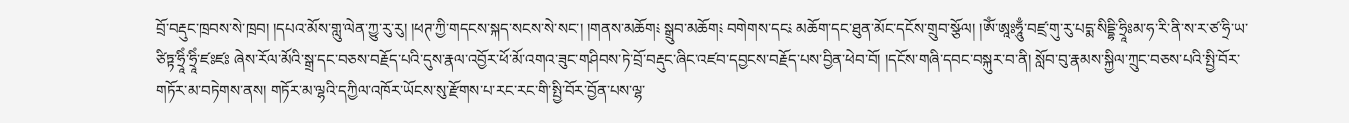བྲོ་བརྡུང་ཁྲབས་སེ་ཁྲབ། །དཔའ་མོས་གླུ་ལེན་ཀྱུ་རུ་རུ། །ཕཊ་ཀྱི་གདངས་སྐད་སངས་སེ་སང་། །གནས་མཆོག༴ སྒྲུབ་མཆོག༴ བགེགས་དང༴ མཆོག་དང་ཐུན་མོང་དངོས་གྲུབ་སྩོལ། །ཨོཾ་ཨཱཿཧཱུྃ་བཛྲ་གུ་རུ་པདྨ་སིདྡྷི་ཧྲཱིཿམ་ཧ་རི་ནི་ས་ར་ཙ་ཧྲི་ཡ་ཙིཏྟ་ཧྲཱིཾ་ཧྲཱིཾ་ཛཿཛཿ ཞེས་རོལ་མོའི་སྒྲ་དང་བཅས་བརྗོད་པའི་དུས་རྣལ་འབྱོར་ཕོ་མོ་འགའ་ཟུང་གཤིབས་ཏེ་བྲོ་བརྡུང་ཞིང་འཛབ་དབྱངས་བརྗོད་པས་བྱིན་ཕེབ་བོ། །དངོས་གཞི་དབང་བསྐུར་བ་ནི། སློབ་བུ་རྣམས་སྐྱིལ་ཀྲུང་བཅས་པའི་སྤྱི་བོར་གཏོར་མ་བཏེགས་ནས། གཏོར་མ་ལྷའི་དཀྱིལ་འཁོར་ཡོངས་སུ་རྫོགས་པ་རང་རང་གི་སྤྱི་བོར་བྱོན་པས་ལྷ་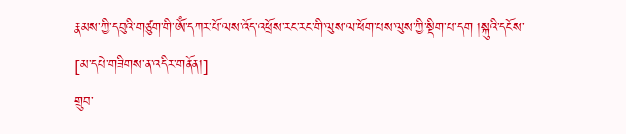རྣམས་ཀྱི་དབུའི་གཙུག་གི་ཨོཾ་དཀར་པོ་ལས་འོད་འཕྲོས་རང་རང་གི་ལུས་ལ་ཕོག་པས་ལུས་ཀྱི་སྡིག་པ་དག །སྐུའི་དངོས་
[མ་དཔེ་གཟིགས་ན་འདིར་གནོན།]
གྲུབ་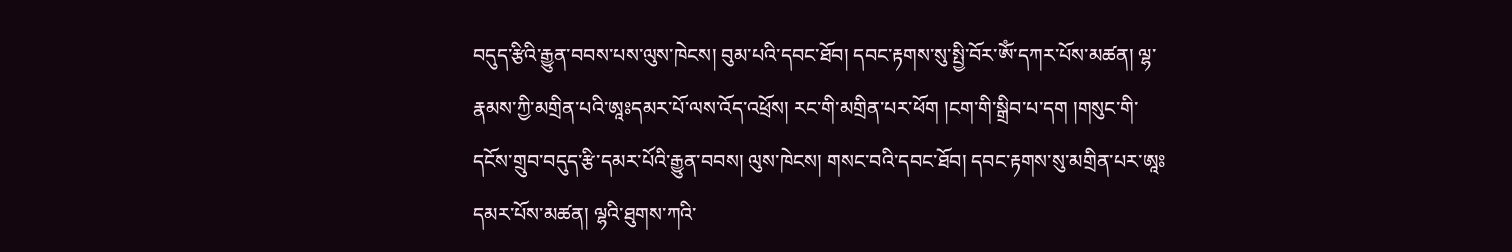བདུད་རྩིའི་རྒྱུན་བབས་པས་ལུས་ཁེངས། བུམ་པའི་དབང་ཐོབ། དབང་རྟགས་སུ་སྤྱི་བོར་ཨོཾ་དཀར་པོས་མཚན། ལྷ་རྣམས་ཀྱི་མགྲིན་པའི་ཨཱཿདམར་པོ་ལས་འོད་འཕྲོས། རང་གི་མགྲིན་པར་ཕོག །ངག་གི་སྒྲིབ་པ་དག །གསུང་གི་དངོས་གྲུབ་བདུད་རྩི་དམར་པོའི་རྒྱུན་བབས། ལུས་ཁེངས། གསང་བའི་དབང་ཐོབ། དབང་རྟགས་སུ་མགྲིན་པར་ཨཱཿདམར་པོས་མཚན། ལྷའི་ཐུགས་ཀའི་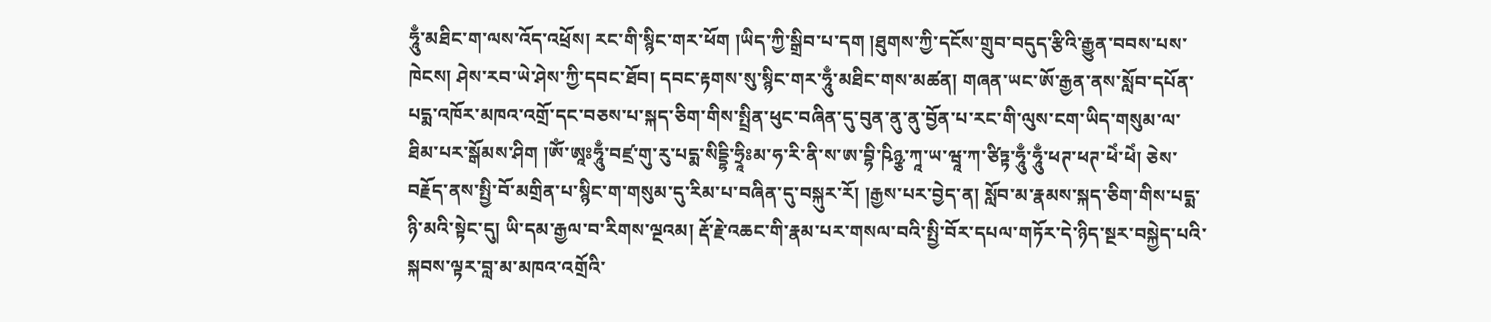ཧཱུྃ་མཐིང་ག་ལས་འོད་འཕྲོས། རང་གི་སྙིང་གར་ཕོག །ཡིད་ཀྱི་སྒྲིབ་པ་དག །ཐུགས་ཀྱི་དངོས་གྲུབ་བདུད་རྩིའི་རྒྱུན་བབས་པས་ཁེངས། ཤེས་རབ་ཡེ་ཤེས་ཀྱི་དབང་ཐོབ། དབང་རྟགས་སུ་སྙིང་གར་ཧཱུྃ་མཐིང་གས་མཚན། གཞན་ཡང་ཨོ་རྒྱན་ནས་སློབ་དཔོན་པདྨ་འཁོར་མཁའ་འགྲོ་དང་བཅས་པ་སྐད་ཅིག་གིས་སྤྲིན་ཕུང་བཞིན་དུ་བུན་ནུ་ནུ་བྱོན་པ་རང་གི་ལུས་ངག་ཡིད་གསུམ་ལ་ཐིམ་པར་སྒོམས་ཤིག །ཨོཾ་ཨཱཿཧཱུྃ་བཛྲ་གུ་རུ་པདྨ་སིདྡྷི་ཧྲཱིཿམ་ཧ་རི་ནི་ས་ཨ་བྷི་ཥིཉྩ་ཀཱ་ཡ་ཝཱ་ཀ་ཙིཏྟ་ཧཱུྃ་ཧཱུྃ་ཕཊ་ཕཊ་ཕེཾ་ཕེཾ། ཅེས་བརྗོད་ནས་སྤྱི་བོ་མགྲིན་པ་སྙིང་ག་གསུམ་དུ་རིམ་པ་བཞིན་དུ་བསྐུར་རོ། །རྒྱས་པར་བྱེད་ན། སློབ་མ་རྣམས་སྐད་ཅིག་གིས་པདྨ་ཉི་མའི་སྟེང་དུ། ཡི་དམ་རྒྱལ་བ་རིགས་ལྔའམ། རྡོ་རྗེ་འཆང་གི་རྣམ་པར་གསལ་བའི་སྤྱི་བོར་དཔལ་གཏོར་དེ་ཉིད་སྔར་བསྐྱེད་པའི་སྐབས་ལྟར་བླ་མ་མཁའ་འགྲོའི་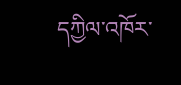དཀྱིལ་འཁོར་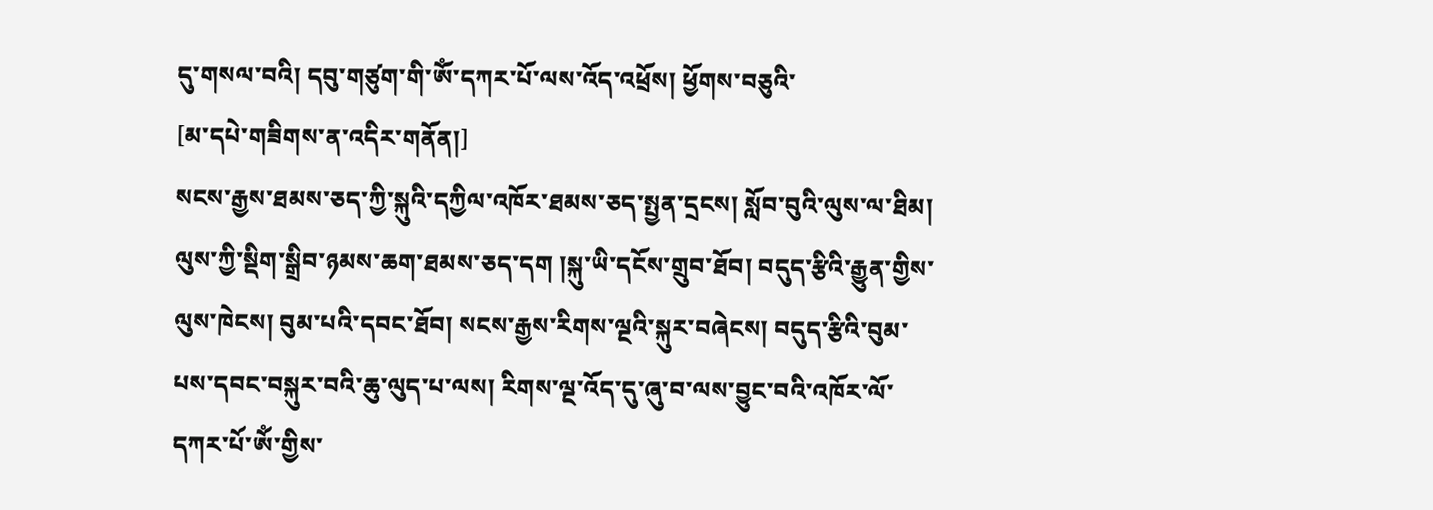དུ་གསལ་བའི། དབུ་གཙུག་གི་ཨོཾ་དཀར་པོ་ལས་འོད་འཕྲོས། ཕྱོགས་བཅུའི་
[མ་དཔེ་གཟིགས་ན་འདིར་གནོན།]
སངས་རྒྱས་ཐམས་ཅད་ཀྱི་སྐུའི་དཀྱིལ་འཁོར་ཐམས་ཅད་སྤྱན་དྲངས། སློབ་བུའི་ལུས་ལ་ཐིམ། ལུས་ཀྱི་སྡིག་སྒྲིབ་ཉམས་ཆག་ཐམས་ཅད་དག །སྐུ་ཡི་དངོས་གྲུབ་ཐོབ། བདུད་རྩིའི་རྒྱུན་གྱིས་ལུས་ཁེངས། བུམ་པའི་དབང་ཐོབ། སངས་རྒྱས་རིགས་ལྔའི་སྐུར་བཞེངས། བདུད་རྩིའི་བུམ་པས་དབང་བསྐུར་བའི་ཆུ་ལུད་པ་ལས། རིགས་ལྔ་འོད་དུ་ཞུ་བ་ལས་བྱུང་བའི་འཁོར་ལོ་དཀར་པོ་ཨོཾ་གྱིས་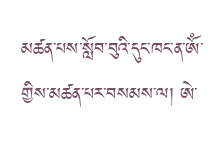མཚན་པས་སློབ་བུའི་དུང་ཁང་ན་ཨོཾ་གྱིས་མཚན་པར་བསམས་ལ། ཨེ་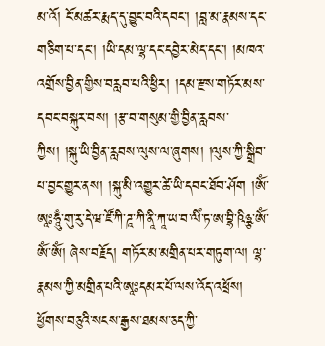མ་འོ། ངོ་མཚར་རྨད་དུ་བྱུང་བའི་དབང་། །བླ་མ་རྣམས་དང་གཅིག་པ་དང་། །ཡི་དམ་ལྷ་དང་དབྱེར་མེད་དང་། །མཁའ་འགྲོས་བྱིན་གྱིས་བརླབ་པའི་ཕྱིར། །དམ་རྫས་གཏོར་མས་དབང་བསྐུར་བས། །རྩ་བ་གསུམ་གྱི་བྱིན་རླབས་ཀྱིས། །སྐུ་ཡི་བྱིན་རླབས་ལུས་ལ་ཞུགས། །ལུས་ཀྱི་སྒྲིབ་པ་བྱང་གྱུར་ནས། །སྐུ་མི་འགྱུར་ཚེ་ཡི་དབང་ཐོབ་ཤོག །ཨོཾ་ཨཱཿཧཱུྃ་གུ་རུ་དེ་ཝ་ཛོ་ཀི་ཌཱ་ཀི་ནཱི་ཀཱ་ཡ་བ་ལིཾ་ཏ་ཨ་བྷི་ཥིཉྩ་ཨོཾ་ཨོཾ་ཨོཾ། ཞེས་བརྗོད། གཏོར་མ་མགྲིན་པར་གཏུག་ལ། ལྷ་རྣམས་ཀྱི་མགྲིན་པའི་ཨཱཿདམར་པོ་ལས་འོད་འཕྲོས། ཕྱོགས་བཅུའི་སངས་རྒྱས་ཐམས་ཅད་ཀྱི་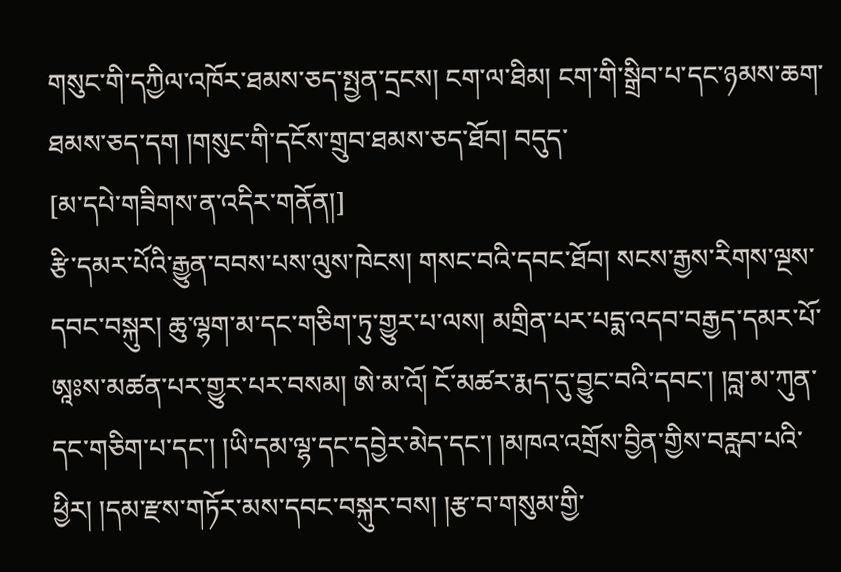གསུང་གི་དཀྱིལ་འཁོར་ཐམས་ཅད་སྤྱན་དྲངས། ངག་ལ་ཐིམ། ངག་གི་སྒྲིབ་པ་དང་ཉམས་ཆག་ཐམས་ཅད་དག །གསུང་གི་དངོས་གྲུབ་ཐམས་ཅད་ཐོབ། བདུད་
[མ་དཔེ་གཟིགས་ན་འདིར་གནོན།]
རྩི་དམར་པོའི་རྒྱུན་བབས་པས་ལུས་ཁེངས། གསང་བའི་དབང་ཐོབ། སངས་རྒྱས་རིགས་ལྔས་དབང་བསྐུར། ཆུ་ལྷག་མ་དང་གཅིག་ཏུ་གྱུར་པ་ལས། མགྲིན་པར་པདྨ་འདབ་བརྒྱད་དམར་པོ་ཨཱཿས་མཚན་པར་གྱུར་པར་བསམ། ཨེ་མ་འོ། ངོ་མཚར་རྨད་དུ་བྱུང་བའི་དབང་། །བླ་མ་ཀུན་དང་གཅིག་པ་དང་། །ཡི་དམ་ལྷ་དང་དབྱེར་མེད་དང་། །མཁའ་འགྲོས་བྱིན་གྱིས་བརླབ་པའི་ཕྱིར། །དམ་རྫས་གཏོར་མས་དབང་བསྐུར་བས། །རྩ་བ་གསུམ་གྱི་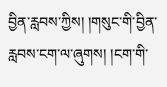བྱིན་རླབས་ཀྱིས། །གསུང་གི་བྱིན་རླབས་ངག་ལ་ཞུགས། །ངག་གི་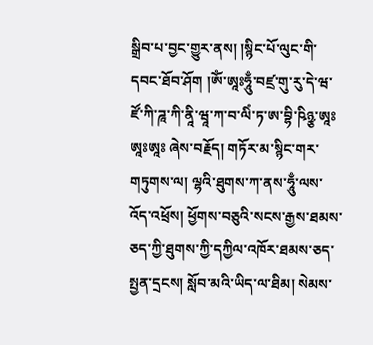སྒྲིབ་པ་བྱང་གྱུར་ནས། །སྙིང་པོ་ལུང་གི་དབང་ཐོབ་ཤོག །ཨོཾ་ཨཱཿཧཱུྃ་བཛྲ་གུ་རུ་དེ་ཝ་ཛོ་ཀི་ཌཱ་ཀི་ནཱི་ཝཱ་ཀ་བ་ལིཾ་ཏ་ཨ་བྷི་ཥིཉྩ་ཨཱཿཨཱཿཨཱཿ ཞེས་བརྗོད། གཏོར་མ་སྙིང་གར་གཏུགས་ལ། ལྷའི་ཐུགས་ཀ་ནས་ཧཱུྃ་ལས་འོད་འཕྲོས། ཕྱོགས་བཅུའི་སངས་རྒྱས་ཐམས་ཅད་ཀྱི་ཐུགས་ཀྱི་དཀྱིལ་འཁོར་ཐམས་ཅད་སྤྱན་དྲངས། སློབ་མའི་ཡིད་ལ་ཐིམ། སེམས་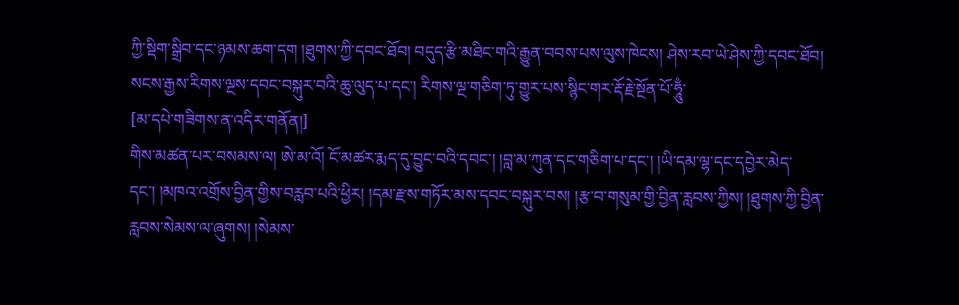ཀྱི་སྡིག་སྒྲིབ་དང་ཉམས་ཆག་དག །ཐུགས་ཀྱི་དབང་ཐོབ། བདུད་རྩི་མཐིང་གའི་རྒྱུན་བབས་པས་ལུས་ཁེངས། ཤེས་རབ་ཡེ་ཤེས་ཀྱི་དབང་ཐོབ། སངས་རྒྱས་རིགས་ལྔས་དབང་བསྐུར་བའི་ཆུ་ལུད་པ་དང་། རིགས་ལྔ་གཅིག་ཏུ་གྱུར་པས་སྙིང་གར་རྡོ་རྗེ་སྔོན་པོ་ཧཱུྃ་
[མ་དཔེ་གཟིགས་ན་འདིར་གནོན།]
གིས་མཚན་པར་བསམས་ལ། ཨེ་མ་འོ། ངོ་མཚར་རྨད་དུ་བྱུང་བའི་དབང་། །བླ་མ་ཀུན་དང་གཅིག་པ་དང་། །ཡི་དམ་ལྷ་དང་དབྱེར་མེད་དང་། །མཁའ་འགྲོས་བྱིན་གྱིས་བརླབ་པའི་ཕྱིར། །དམ་རྫས་གཏོར་མས་དབང་བསྐུར་བས། །རྩ་བ་གསུམ་གྱི་བྱིན་རླབས་ཀྱིས། །ཐུགས་ཀྱི་བྱིན་རླབས་སེམས་ལ་ཞུགས། །སེམས་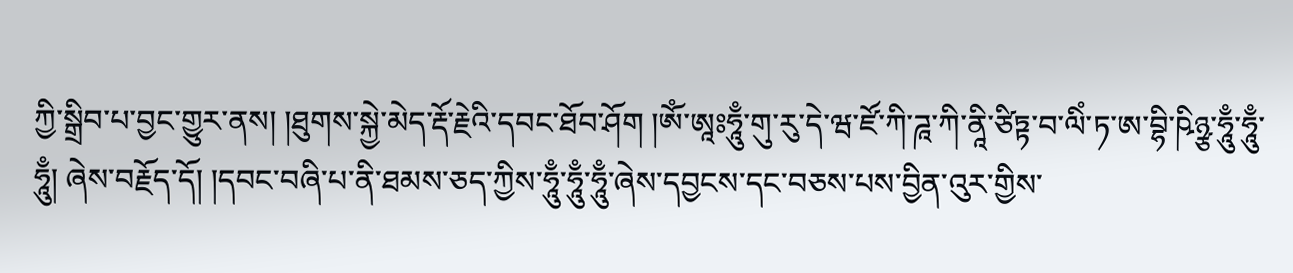ཀྱི་སྒྲིབ་པ་བྱང་གྱུར་ནས། །ཐུགས་སྐྱེ་མེད་རྡོ་རྗེའི་དབང་ཐོབ་ཤོག །ཨོཾ་ཨཱཿཧཱུྃ་གུ་རུ་དེ་ཝ་ཛོ་ཀི་ཌཱ་ཀི་ནཱི་ཙིཏྟ་བ་ལིཾ་ཏ་ཨ་བྷི་ཥིཉྩ་ཧཱུྃ་ཧཱུྃ་ཧཱུྃ། ཞེས་བརྗོད་དོ། །དབང་བཞི་པ་ནི་ཐམས་ཅད་ཀྱིས་ཧཱུྃ་ཧཱུྃ་ཧཱུྃ་ཞེས་དབྱངས་དང་བཅས་པས་བྱིན་འུར་གྱིས་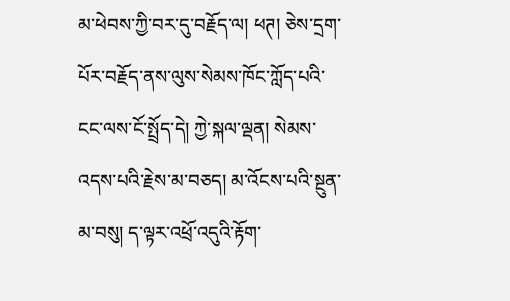མ་ཕེབས་ཀྱི་བར་དུ་བརྗོད་ལ། ཕཊ། ཅེས་དྲག་པོར་བརྗོད་ནས་ལུས་སེམས་ཁོང་ཀློད་པའི་ངང་ལས་ངོ་སྤྲོད་དེ། ཀྱེ་སྐལ་ལྡན། སེམས་འདས་པའི་རྗེས་མ་བཅད། མ་འོངས་པའི་སྔུན་མ་བསུ། ད་ལྟར་འཕྲོ་འདུའི་རྟོག་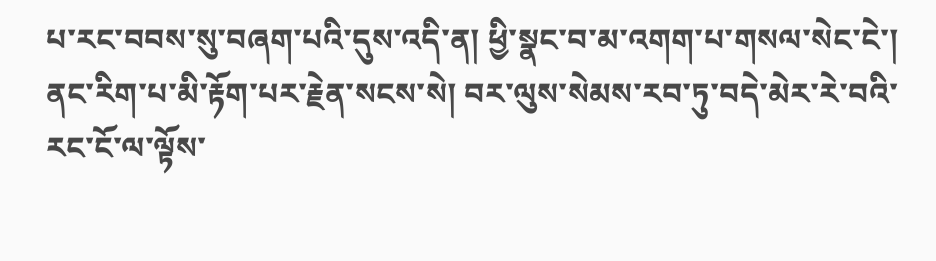པ་རང་བབས་སུ་བཞག་པའི་དུས་འདི་ན། ཕྱི་སྣང་བ་མ་འགག་པ་གསལ་སེང་ངེ་། ནང་རིག་པ་མི་རྟོག་པར་རྗེན་སངས་སེ། བར་ལུས་སེམས་རབ་ཏུ་བདེ་མེར་རེ་བའི་རང་ངོ་ལ་ལྟོས་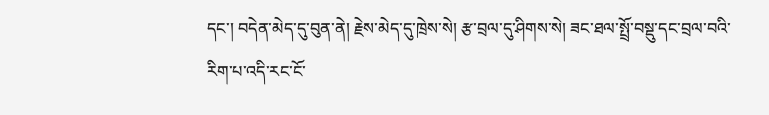དང་། བདེན་མེད་དུ་བུན་ནེ། རྗེས་མེད་དུ་ཁྲེས་སེ། རྩ་བྲལ་དུ་ཤིགས་སེ། ཟང་ཐལ་སྤྲོ་བསྡུ་དང་བྲལ་བའི་རིག་པ་འདི་རང་ངོ་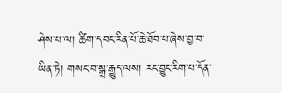ཤེས་པ་ལ། ཚིག་དབང་རིན་པོ་ཆེ་ཐོབ་པ་ཞེས་བྱ་བ་ཡིན་ཏེ། གསང་བ་སྒྲ་རྒྱུད་ལས། རང་བྱུང་རིག་པ་དོན་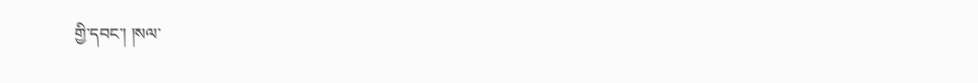གྱི་དབང་། །སལ་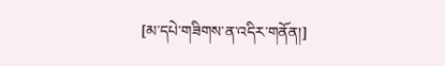[མ་དཔེ་གཟིགས་ན་འདིར་གནོན།]